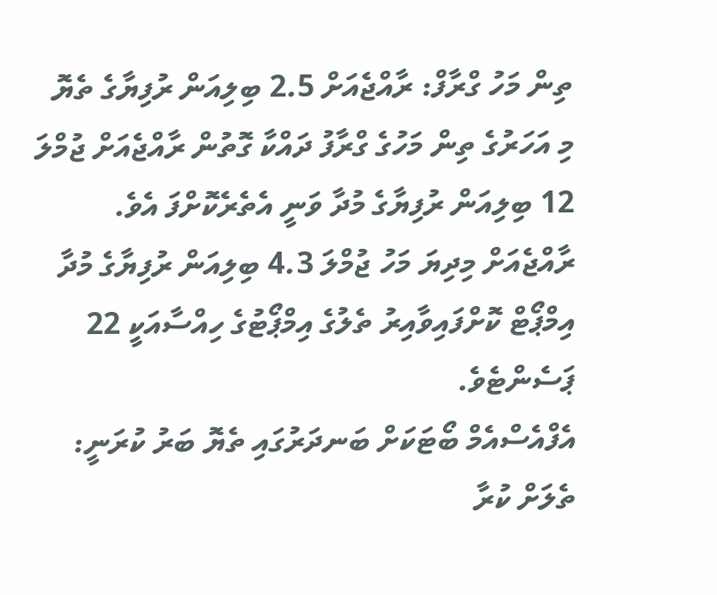ތިން މަހު ގްރާފް: ރާއްޖެއަށް 2.5 ބިލިއަން ރުފިޔާގެ ތެޔޮ
މި އަހަރުގެ ތިން މަހުގެ ގްރާފު ދައްކާ ގޮތުން ރާއްޖެއަށް ޖުމްލަ 12 ބިލިއަން ރުފިޔާގެ މުދާ ވަނީ އެތެރެކޮށްފަ އެވެ. ރާއްޖެއަށް މިދިޔަ މަހު ޖުމްލަ 4.3 ބިލިއަން ރުފިޔާގެ މުދާ އިމްޕޯޓް ކޮށްފައިވާއިރު ތެލުގެ އިމްޕޯޓުގެ ހިއްސާއަކީ 22 ޕަސެންޓެވެ.
އެފްއެސްއެމް ބޯޓަކަށް ބަނދަރުގައި ތެޔޮ ބަރު ކުރަނީ: ތެލަށް ކުރާ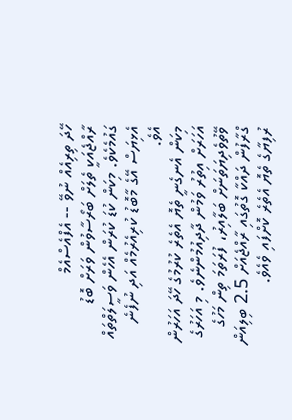ހޭދަ ތިރިއެއް ނުވޭ -- އެފްއެސްއެމް
ރާއްޖެއަކީ ތެލަށް ބަރޯސާވުން ވަރަށް ބޮޑު ގައުމެކެވެ. މިކަން ކުޑަ ކުރަން އެހެން ވަސީލަތްތައް އެޅިޔަސް އޭގެ މާބޮޑު ކުރިއެރުމެއް އަދި ނުފެނެ އެވެ.
މިކަން އެނގެނީ ތެޔޮ އެތެރެ ކުރުމުގެ ހޭދަ އަހަރުން އަހަރަށް އިތުރު ވަމުން ދާދިއުމުންނެވެ. މި އަހަރުގެ ވޭތުވެދިޔަތަނަށް ބަލާއިރު، ފުރަތަމަ ތިން މަހުގެ ގްރާފުން ދައްކާ ގޮތުގައި ރާއްޖެއަށް 2.5 ބިލިއަން ރުފިޔާގެ ތެޔޮ އެތެރެ ކޮށްފައި ވެއެވެ.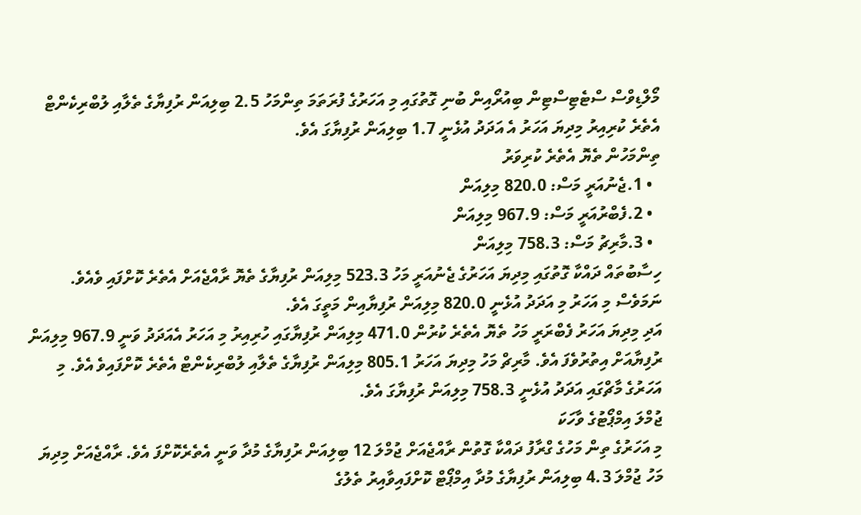މޯލްޑިވްސް ސްޓެޓިސްޓިން ބިއުރޯއިން ބުނި ގޮތުގައި މި އަހަރުގެ ފުރަތަމަ ތިންމަހު 2.5 ބިލިއަން ރުފިޔާގެ ތެލާއި ލުބްރިކެންޓް އެތެރެ ކުރިއިރު މިދިޔަ އަހަރު އެ އަދަދު އުޅެނީ 1.7 ބިލިއަން ރުފިޔާގަ އެވެ.
ތިންމަހުން ތެޔޮ އެތެރެ ކުރިވަރު
  • 1.ޖެނުއަރީ މަސް: 820.0 މިލިއަން
  • 2.ފެބްރުއަރީ މަސް: 967.9 މިލިއަން
  • 3.މާރިޗު މަސް: 758.3 މިލިއަން
ހިސާބުތައް ދައްކާ ގޮތުގައި މިދިޔަ އަހަރުގެ ޖެނުއަރީ މަހު 523.3 މިލިއަން ރުފިޔާގެ ތެޔޮ ރާއްޖެއަށް އެތެރެ ކޮށްފައި ވެއެވެ. ނަމަވެސް މި އަހަރު މި އަދަދު އުޅެނީ 820.0 މިލިއަން ރުފިޔާއިން މަތީގަ އެވެ.
އަދި މިދިޔަ އަހަރު ފެބްރަރީ މަހު ތެޔޮ އެތެރެ ކުރުން 471.0 މިލިއަން ރުފިޔާގައި ހުރިއިރު މި އަހަރު އެއަދަދު ވަނީ 967.9 މިލިއަން ރުފިޔާއަށް އިތުރުވެފަ އެވެ. މާރިޗް މަހު މިދިޔަ އަހަރު 805.1 މިލިއަން ރުފިޔާގެ ތެލާއި ލުބްރިކެންޓް އެތެރެ ކޮށްފައިވެ އެވެ. މި އަހަރުގެ މާޗްގައި އަދަދު އުޅެނީ 758.3 މިލިއަން ރުފިޔާގަ އެވެ.
ޖުމްލަ އިމްޕޯޓުގެ ވާހަކަ
މި އަހަރުގެ ތިން މަހުގެ ގްރާފު ދައްކާ ގޮތުން ރާއްޖެއަށް ޖުމްލަ 12 ބިލިއަން ރުފިޔާގެ މުދާ ވަނީ އެތެރެކޮށްފަ އެވެ. ރާއްޖެއަށް މިދިޔަ މަހު ޖުމްލަ 4.3 ބިލިއަން ރުފިޔާގެ މުދާ އިމްޕޯޓް ކޮށްފައިވާއިރު ތެލުގެ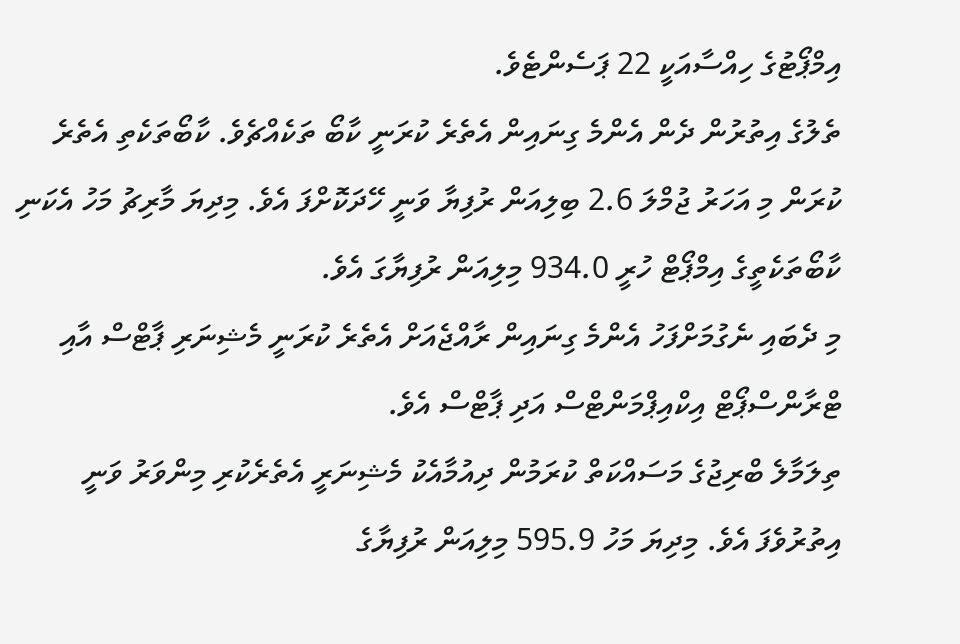އިމްޕޯޓުގެ ހިއްސާއަކީ 22 ޕަސެންޓެވެ.
ތެލުގެ އިތުރުން ދެން އެންމެ ގިނައިން އެތެރެ ކުރަނީ ކާބޯ ތަކެއްޗެވެ. ކާބޯތަކެތި އެތެރެ ކުރަން މި އަހަރު ޖުމްލަ 2.6 ބިލިއަން ރުފިޔާ ވަނީ ހޭދަކޮށްފަ އެވެ. މިދިޔަ މާރިޗު މަހު އެކަނި ކާބޯތަކެތީގެ އިމްޕޯޓް ހުރީ 934.0 މިލިއަން ރުފިޔާގަ އެވެ.
މި ދެބައި ނެގުމަށްފަހު އެންމެ ގިނައިން ރާއްޖެއަށް އެތެރެ ކުރަނީ މެޝިނަރި ޕާޓްސް އާއި ޓްރާންސްޕޯޓް އިކްއިޕްމަންޓްސް އަދި ޕާޓްސް އެވެ.
ތިލަމާލެ ބްރިޖުގެ މަސައްކަތް ކުރަމުން ދިއުމާއެކު މެޝިނަރީ އެތެރެކުރި މިންވަރު ވަނީ އިތުރުވެފަ އެވެ. މިދިޔަ މަހު 595.9 މިލިއަން ރުފިޔާގެ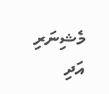މެޝިނަރި އަދި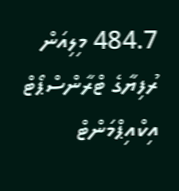484.7 މިލިއަން ރުފިޔާގެ ޓްރާންސްޕޯޓް އިކްއިޕްމަންޓް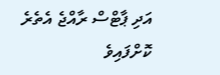އަދި ޕާޓްސް ރާއްޖެ އެތެރެ ކޮށްފައިވެ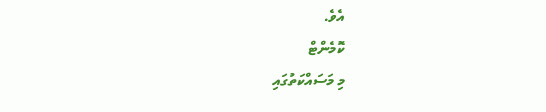އެވެ.
ކޮމެންޓް
މި މަސައްކަތުގައި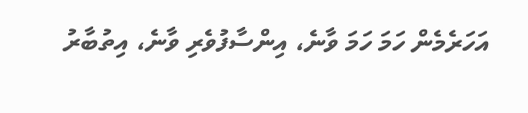އަހަރެމެން ހަމަ ހަމަ ވާނެ، އިންސާފުވެރި ވާނެ، އިތުބާރު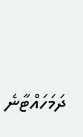ދަމަހައްޓާނެ